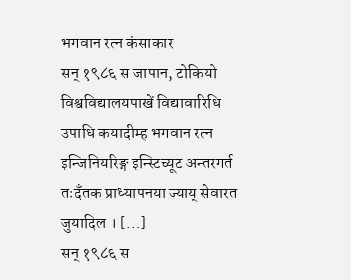भगवान रत्न कंसाकार
सन् १९८६ स जापान, टोकियो विश्वविद्यालयपाखें विद्यावारिधि उपाधि कयादीम्ह भगवान रत्न इन्जिनियरिङ्ग इन्स्टिच्यूट अन्तरगर्त तःदँतक प्राध्यापनया ज्याय् सेवारत जुयादिल । […]
सन् १९८६ स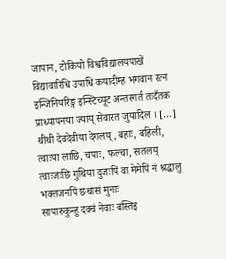जापान, टोकियो विश्वविद्यालयपाखें विद्यावारिधि उपाधि कयादीम्ह भगवान रत्न इन्जिनियरिङ्ग इन्स्टिच्यूट अन्तरगर्त तःदँतक प्राध्यापनया ज्याय् सेवारत जुयादिल । […]
थीथी देवदेवीया देगलय्, बहाः, बहिली, त्वाःया लाछि, चपाः, फल्चा, सतलय् त्वाःजःछि गुथिया दुजःपिं वा मेमेपिं नं श्रद्धालु भक्तजनपिं छथासं मुनाः
सापारुकुन्हु दक्वं नेवाः बस्तिइ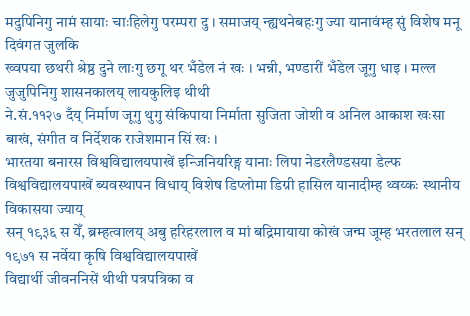मदुपिनिगु नामं सायाः चाःहिलेगु परम्परा दु । समाजय् न्ह्यथनेबहःगु ज्या यानावंम्ह सुं विशेष मनू दिवंगत जुलकि
ख्वपया छथरी श्रेष्ठ दुने लाःगु छगू थर भँडेल नं खः । भन्नी, भण्डारीं भँडेल जूगु धाइ । मल्ल जुजुपिनिगु शासनकालय् लायकुलिइ थीथी
ने.सं.११२७ दँय् निर्माण जूगु थुगु संकिपाया निर्माता सुजिता जोशी व अनिल आकाश खःसा बाखं, संगीत व निर्देशक राजेशमान सिं खः ।
भारतया बनारस विश्वविद्यालयपाखें इन्जिनियरिङ्ग यानाः लिपा नेडरलैण्डसया डेल्फ विश्वविद्यालयपाखें ब्यवस्थापन विधाय् विशेष डिप्लोमा डिग्री हासिल यानादीम्ह थ्वय्कः स्थानीय विकासया ज्याय्
सन् १९३६ स येँ, ब्रम्हत्वालय् अबु हरिहरलाल व मां बद्रिमायाया कोखं जन्म जूम्ह भरतलाल सन् १९७१ स नर्वेया कृषि विश्वविद्यालयपाखें
विद्यार्थी जीवननिसें थीथी पत्रपत्रिका व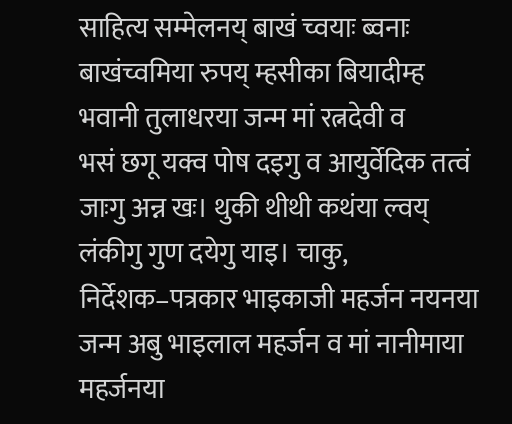साहित्य सम्मेलनय् बाखं च्वयाः ब्वनाः बाखंच्वमिया रुपय् म्हसीका बियादीम्ह भवानी तुलाधरया जन्म मां रत्नदेवी व
भसं छगू यक्व पोष दइगु व आयुर्वेदिक तत्वं जाःगु अन्न खः। थुकी थीथी कथंया ल्वय् लंकीगु गुण दयेगु याइ। चाकु,
निर्देशक–पत्रकार भाइकाजी महर्जन नयनया जन्म अबु भाइलाल महर्जन व मां नानीमाया महर्जनया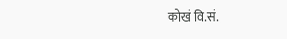कोखं वि.सं.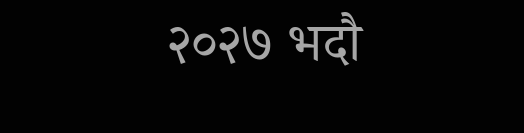२०२७ भदौ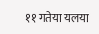११ गतेया यलया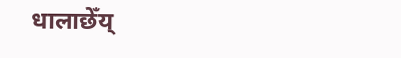धालाछेँय्